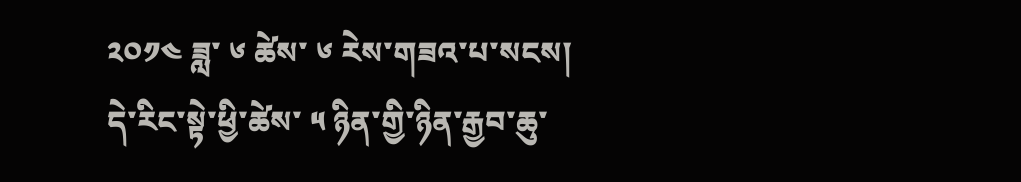༢༠༡༤ ཟླ་ ༦ ཚེས་ ༦ རེས་གཟའ་པ་སངས།
དེ་རིང་སྟེ་ཕྱི་ཚེས་ ༥ ཉིན་གྱི་ཉིན་རྒྱབ་ཆུ་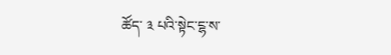ཚོད་ ༣ པའི་སྟེང་ངྷ་ས་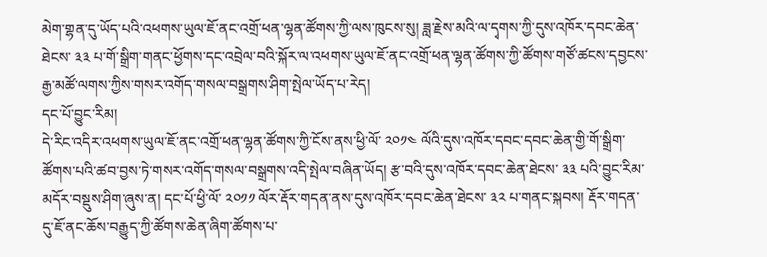མེག་གྷན་དུ་ཡོད་པའི་འཕགས་ཡུལ་ཇོ་ནང་འགྲོ་ཕན་ལྷན་ཚོགས་ཀྱི་ལས་ཁུངས་སུ། ཟླ་རྗེས་མའི་ལ་དྭགས་ཀྱི་དུས་འཁོར་དབང་ཆེན་ཐེངས་ ༣༣ པ་གོ་སྒྲིག་གནང་ཕྱོགས་དང་འབྲེལ་བའི་སྐོར་ལ་འཕགས་ཡུལ་ཇོ་ནང་འགྲོ་ཕན་ལྷན་ཚོགས་ཀྱི་ཚོགས་གཙོ་ཚངས་དབྱངས་རྒྱ་མཚོ་ལགས་ཀྱིས་གསར་འགོད་གསལ་བསྒྲགས་ཤིག་སྤེལ་ཡོད་པ་རེད།
དང་པོ་བྱུང་རིམ།
དེ་རིང་འདིར་འཕགས་ཡུལ་ཇོ་ནང་འགྲོ་ཕན་ལྷན་ཚོགས་ཀྱི་ངོས་ནས་ཕྱི་ལོ་ ༢༠༡༤ ལོའི་དུས་འཁོར་དབང་དབང་ཆེན་གྱི་གོ་སྒྲིག་ཚོགས་པའི་ཚབ་བྱས་ཏེ་གསར་འགོད་གསལ་བསྒྲགས་འདི་སྤེལ་བཞིན་ཡོད། རྩ་བའི་དུས་འཁོར་དབང་ཆེན་ཐེངས་ ༣༣ པའི་བྱུང་རིམ་མདོར་བསྡུས་ཤིག་ཞུས་ན། དང་པོ་ཕྱི་ལོ་ ༢༠༡༡ ལོར་རྡོར་གདན་ནས་དུས་འཁོར་དབང་ཆེན་ཐེངས་ ༣༢ པ་གནང་སྐབས། རྡོར་གདན་དུ་ཇོ་ནང་ཆོས་བརྒྱུད་ཀྱི་ཚོགས་ཆེན་ཞིག་ཚོགས་པ་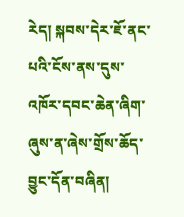རེད། སྐབས་དེར་ཇོ་ནང་པའི་ངོས་ནས་དུས་འཁོར་དབང་ཆེན་ཞིག་ཞུས་ན་ཞེས་གྲོས་ཆོད་བྱུང་དོན་བཞིན།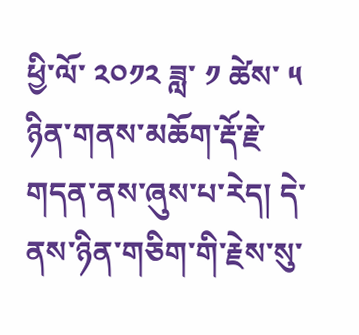ཕྱི་ལོ་ ༢༠༡༢ ཟླ་ ༡ ཚེས་ ༥ ཉིན་གནས་མཆོག་རྡོ་རྗེ་གདན་ནས་ཞུས་པ་རེད། དེ་ནས་ཉིན་གཅིག་གི་རྗེས་སུ་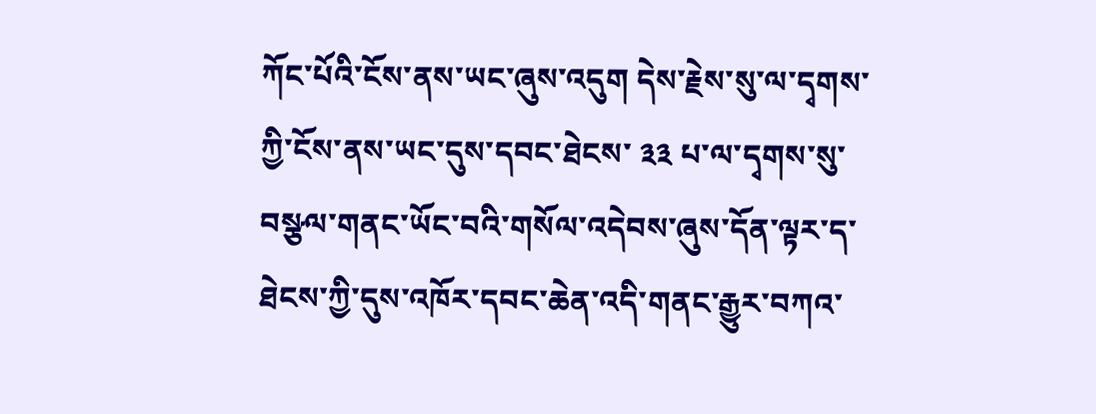ཀོང་པོའི་ངོས་ནས་ཡང་ཞུས་འདུག དེས་རྗེས་སུ་ལ་དྭགས་ཀྱི་ངོས་ནས་ཡང་དུས་དབང་ཐེངས་ ༣༣ པ་ལ་དྭགས་སུ་བསྩལ་གནང་ཡོང་བའི་གསོལ་འདེབས་ཞུས་དོན་ལྟར་ད་ཐེངས་ཀྱི་དུས་འཁོར་དབང་ཆེན་འདི་གནང་རྒྱུར་བཀའ་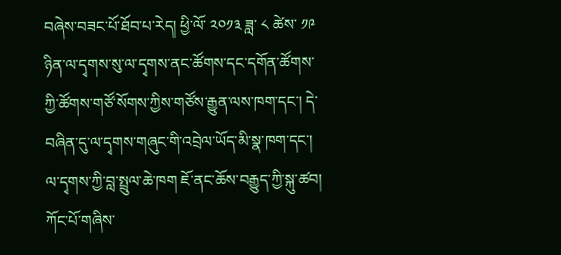བཞེས་བཟང་པོ་ཐོབ་པ་རེད། ཕྱི་ལོ་ ༢༠༡༣ ཟླ་ ༨ ཚེས་ ༡༩ ཉིན་ལ་དྭགས་སུ་ལ་དྭགས་ནང་ཚོགས་དང་དགོན་ཚོགས་ཀྱི་ཚོགས་གཙོ་སོགས་ཀྱིས་གཙོས་རྒྱུན་ལས་ཁག་དང་། དེ་བཞིན་དུ་ལ་དྭགས་གཞུང་གི་འབྲེལ་ཡོད་མི་སྣ་ཁག་དང་། ལ་དྭགས་ཀྱི་བླ་སྤྲུལ་ཆེ་ཁག ཇོ་ནང་ཆོས་བརྒྱུད་ཀྱི་སྐུ་ཚབ། ཀོང་པོ་གཞིས་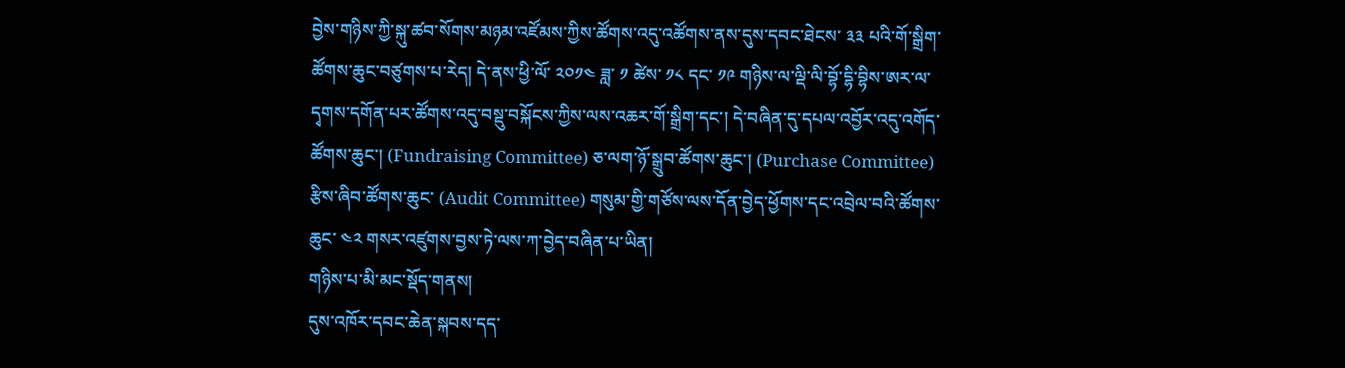བྱེས་གཉིས་ཀྱི་སྐུ་ཚབ་སོགས་མཉམ་འཛོམས་ཀྱིས་ཚོགས་འདུ་འཚོགས་ནས་དུས་དབང་ཐེངས་ ༣༣ པའི་གོ་སྒྲིག་ཚོགས་ཆུང་བཙུགས་པ་རེད། དེ་ནས་ཕྱི་ལོ་ ༢༠༡༤ ཟླ་ ༡ ཚེས་ ༡༨ དང་ ༡༩ གཉིས་ལ་ལྡི་ལི་བྷོ་དྷི་བྷིས་ཨར་ལ་དྭགས་དགོན་པར་ཚོགས་འདུ་བསྡུ་བསྐོངས་ཀྱིས་ལས་འཆར་གོ་སྒྲིག་དང་། དེ་བཞིན་དུ་དཔལ་འབྱོར་འདུ་འགོད་ཚོགས་ཆུང་། (Fundraising Committee) ཅ་ལག་ཉོ་སྒྲུབ་ཚོགས་ཆུང་། (Purchase Committee) རྩིས་ཞིབ་ཚོགས་ཆུང་ (Audit Committee) གསུམ་གྱི་གཙོས་ལས་དོན་བྱེད་ཕྱོགས་དང་འབྲེལ་བའི་ཚོགས་ཆུང་ ༤༢ གསར་འཛུགས་བྱས་ཏེ་ལས་ཀ་བྱེད་བཞིན་པ་ཡིན།
གཉིས་པ་མི་མང་སྡོད་གནས།
དུས་འཁོར་དབང་ཆེན་སྐབས་དད་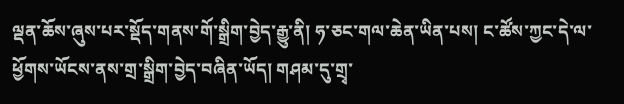ལྡན་ཆོས་ཞུས་པར་སྡོད་གནས་གོ་སྒྲིག་བྱེད་རྒྱུ་ནི། ཧ་ཅང་གལ་ཆེན་ཡིན་པས། ང་ཚོས་ཀྱང་དེ་ལ་ཕྱོགས་ཡོངས་ནས་གྲ་སྒྲིག་བྱེད་བཞིན་ཡོད། གཤམ་དུ་གྲྭ་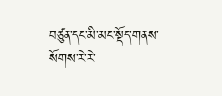བཙུན་དང་མི་མང་སྡོད་གནས་སོགས་རེ་རེ་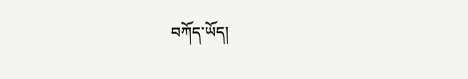བཀོད་ཡོད།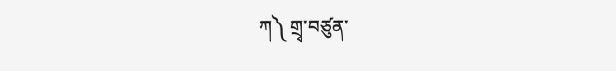ཀ༽ གྲྭ་བཙུན་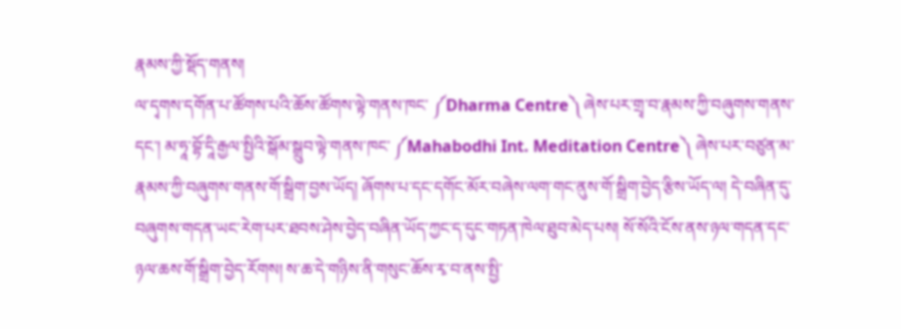རྣམས་ཀྱི་སྡོད་གནས།
ལ་དྭགས་དགོན་པ་ཚོགས་པའི་ཆོས་ཚོགས་ལྟེ་གནས་ཁང་ ༼Dharma Centre༽ ཞེས་པར་གྲྭ་བ་རྣམས་ཀྱི་བཞུགས་གནས་དང་། མ་ཧཱ་བྷོ་དཱི་རྒྱལ་སྤྱིའི་སྒོམ་སྒྲུབ་ལྟེ་གནས་ཁང་ ༼Mahabodhi Int. Meditation Centre༽ ཞེས་པར་བཙུན་མ་རྣམས་ཀྱི་བཞུགས་གནས་གོ་སྒྲིག་བྱས་ཡོད། ཞོགས་པ་དང་དགོང་མོར་བཞེས་ལག་གང་ནུས་གོ་སྒྲིག་བྱེད་རྩིས་ཡོད་ལ། དེ་བཞིན་དུ་བཞུགས་གདན་ཡང་རེག་པར་ཐབས་ཤེས་བྱེད་བཞིན་ཡོད་ཀྱང་ད་དུང་གཏན་ཁེལ་ཐུབ་མེད་པས། སོ་སོའི་ངོས་ནས་ཉལ་གདན་དང་ཉལ་ཆས་གོ་སྒྲིག་བྱེད་རོགས། ས་ཆ་དེ་གཉིས་ནི་གསུང་ཆོས་རྭ་བ་ནས་སྤྱི་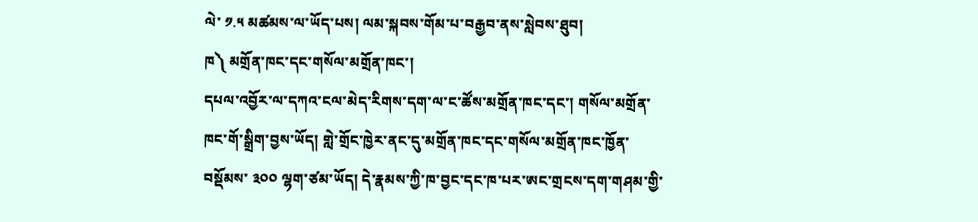ལེ་ ༡.༥ མཚམས་ལ་ཡོད་པས། ལམ་སྐབས་གོམ་པ་བརྒྱབ་ནས་སླེབས་ཐུབ།
ཁ༽ མགྲོན་ཁང་དང་གསོལ་མགྲོན་ཁང་།
དཔལ་འབྱོར་ལ་དཀའ་ངལ་མེད་རིགས་དག་ལ་ང་ཚོས་མགྲོན་ཁང་དང་། གསོལ་མགྲོན་ཁང་གོ་སྒྲིག་བྱས་ཡོད། གླེ་གྲོང་ཁྱེར་ནང་དུ་མགྲོན་ཁང་དང་གསོལ་མགྲོན་ཁང་ཁྱོན་བསྡོམས་ ༣༠༠ ལྷག་ཙམ་ཡོད། དེ་རྣམས་ཀྱི་ཁ་བྱང་དང་ཁ་པར་ཨང་གྲངས་དག་གཤམ་གྱི་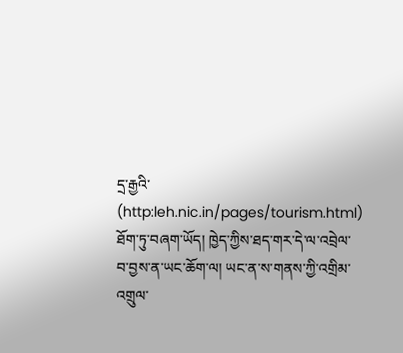དྲ་རྒྱའི་ (http:leh.nic.in/pages/tourism.html) ཐོག་ཏུ་བཞག་ཡོད། ཁྱེད་ཀྱིས་ཐད་གར་དེ་ལ་འབྲེལ་བ་བྱས་ན་ཡང་ཆོག་ལ། ཡང་ན་ས་གནས་ཀྱི་འགྲིམ་འགྲུལ་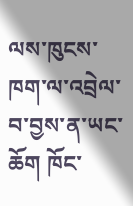ལས་ཁུངས་ཁག་ལ་འབྲེལ་བ་བྱས་ན་ཡང་ཆོག ཁོང་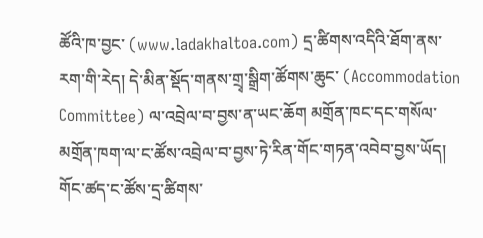ཚོའི་ཁ་བྱང་ (www.ladakhaltoa.com) དྲ་ཚིགས་འདིའི་ཐོག་ནས་རག་གི་རེད། དེ་མིན་སྡོད་གནས་གྲྭ་སྒྲིག་ཚོགས་ཆུང་ (Accommodation Committee) ལ་འབྲེལ་བ་བྱས་ན་ཡང་ཆོག མགྲོན་ཁང་དང་གསོལ་མགྲོན་ཁག་ལ་ང་ཚོས་འབྲེལ་བ་བྱས་ཏེ་རིན་གོང་གཏན་འབེབ་བྱས་ཡོད། གོང་ཚད་ང་ཚོས་དྲ་ཚིགས་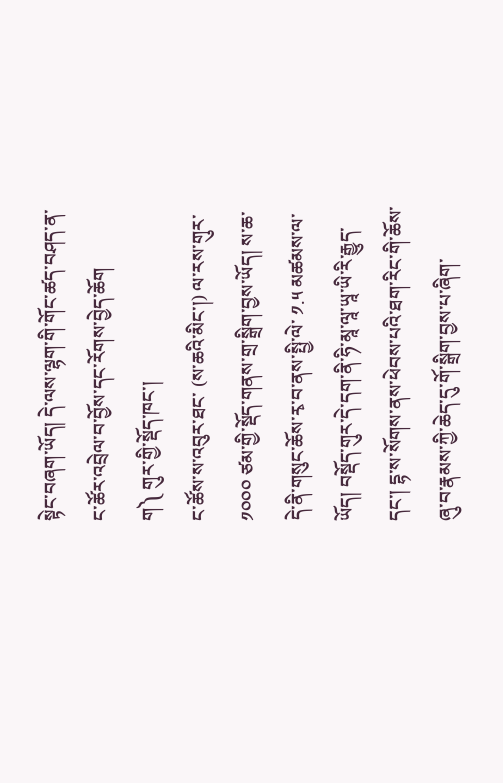སྟེང་བཞག་ཡོད། དེ་ལས་ལྷག་གི་གོང་ཚད་བཤད་ན་ང་ཚོར་འབྲེལ་བ་བྱོས་དང་རོགས་བྱེད་ཆོག
ག༽ གུར་གྱི་སྡོད་ཁང་།
ང་ཚོས་ས་འབུར་ཐང་ (ས་ཆའི་མིང་།) ལ་རས་གུར་ ༡༠༠༠ ཙམ་གྱི་སྡོད་གནས་གྲ་སྒྲིག་བྱས་ཡོད། ས་ཆ་དེ་ནི་གསུང་ཆོས་རྭ་བ་ནས་སྤྱི་ལེ་ ༡.༥ མཚམས་ལ་ཡོད། བསྡོད་གུར་དེ་དག་ནི་ཧི་མཱ་ལཱ་ཡཱ་ཡི་རི་རྒྱུད་དང་། དྷ་ས་སོགས་ནས་ཕེབས་པའི་ཐག་རིང་གི་ཆོས་ཞུ་བ་རྣམས་ཀྱི་ཆེད་དུ་གོ་སྒྲིག་བྱས་པ་ཞིག་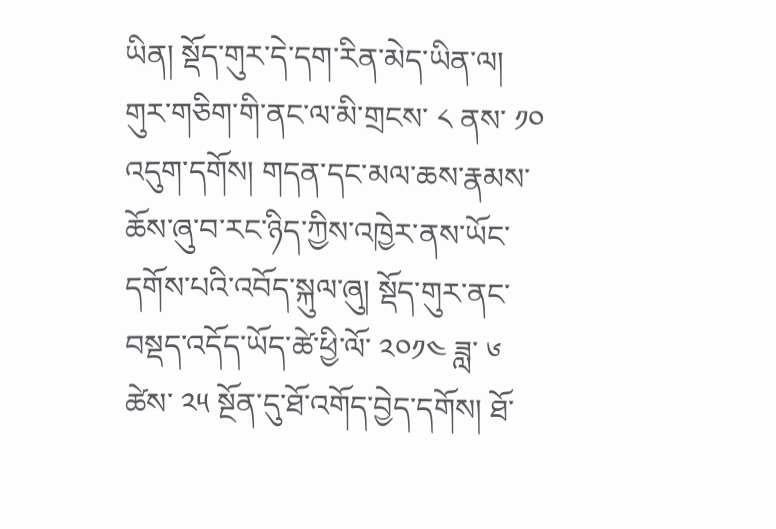ཡིན། སྡོད་གུར་དེ་དག་རིན་མེད་ཡིན་ལ། གུར་གཅིག་གི་ནང་ལ་མི་གྲངས་ ༨ ནས་ ༡༠ འདུག་དགོས། གདན་དང་མལ་ཆས་རྣམས་ཆོས་ཞུ་བ་རང་ཉིད་ཀྱིས་འཁྱེར་ནས་ཡོང་དགོས་པའི་འབོད་སྐུལ་ཞུ། སྡོད་གུར་ནང་བསྡད་འདོད་ཡོད་ཚེ་ཕྱི་ལོ་ ༢༠༡༤ ཟླ་ ༦ ཚེས་ ༢༥ སྔོན་དུ་ཐོ་འགོད་བྱེད་དགོས། ཐོ་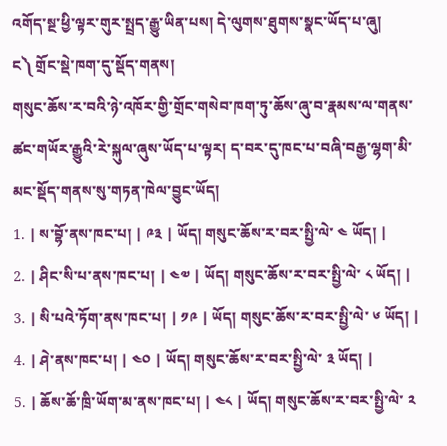འགོད་སྔ་ཕྱི་ལྟར་གུར་སྤྲད་རྒྱུ་ཡིན་པས། དེ་ལུགས་ཐུགས་སྣང་ཡོད་པ་ཞུ།
ང༽ གྲོང་སྡེ་ཁག་དུ་སྡོད་གནས།
གསུང་ཆོས་ར་བའི་ཉེ་འཁོར་གྱི་གྲོང་གསེབ་ཁག་ཏུ་ཆོས་ཞུ་བ་རྣམས་ལ་གནས་ཚང་གཡོར་རྒྱུའི་རེ་སྐུལ་ཞུས་ཡོད་པ་ལྟར། ད་བར་དུ་ཁང་པ་བཞི་བརྒྱ་ལྷག་མི་མང་སྡོད་གནས་སུ་གཏན་ཁེལ་བྱུང་ཡོད།
1. | ས་བྷོ་ནས་ཁང་པ། | ༩༣ | ཡོད། གསུང་ཆོས་ར་བར་སྤྱི་ལེ་ ༤ ཡོད། |
2. | ཤིང་སི་པ་ནས་ཁང་པ། | ༤༧ | ཡོད། གསུང་ཆོས་ར་བར་སྤྱི་ལེ་ ༨ ཡོད། |
3. | སི་པའེ་ཏོག་ནས་ཁང་པ། | ༡༩ | ཡོད། གསུང་ཆོས་ར་བར་སྤྱི་ལེ་ ༦ ཡོད། |
4. | ཤེ་ནས་ཁང་པ། | ༤༠ | ཡོད། གསུང་ཆོས་ར་བར་སྤྱི་ལེ་ ༣ ཡོད། |
5. | ཆོས་ཆོ་ཁྲི་ཡོག་མ་ནས་ཁང་པ། | ༤༨ | ཡོད། གསུང་ཆོས་ར་བར་སྤྱི་ལེ་ ༢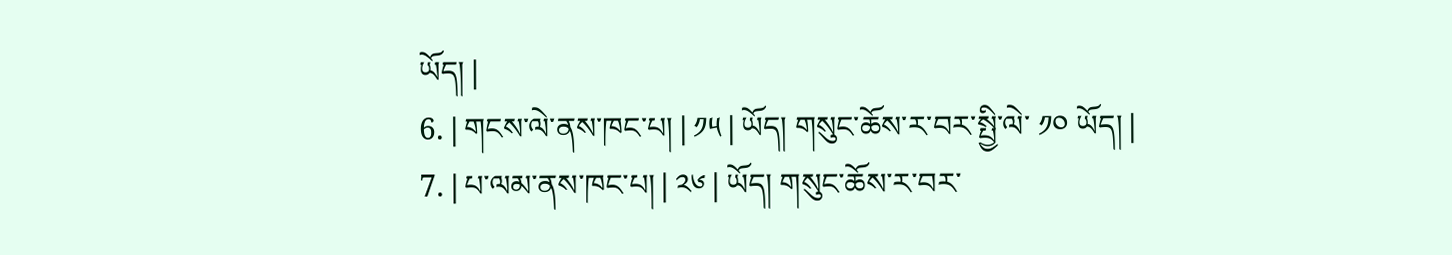ཡོད། |
6. | གངས་ལེ་ནས་ཁང་པ། | ༡༥ | ཡོད། གསུང་ཆོས་ར་བར་སྤྱི་ལེ་ ༡༠ ཡོད། |
7. | པ་ལམ་ནས་ཁང་པ། | ༢༦ | ཡོད། གསུང་ཆོས་ར་བར་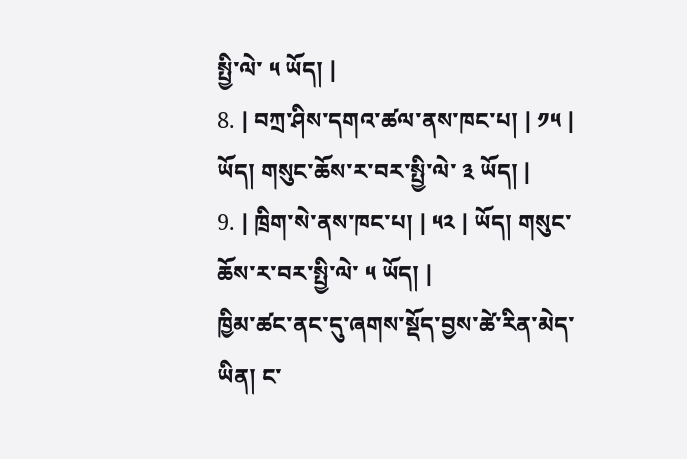སྤྱི་ལེ་ ༥ ཡོད། |
8. | བཀྲ་ཤིས་དགའ་ཚལ་ནས་ཁང་པ། | ༡༥ | ཡོད། གསུང་ཆོས་ར་བར་སྤྱི་ལེ་ ༣ ཡོད། |
9. | ཁྲིག་སེ་ནས་ཁང་པ། | ༥༢ | ཡོད། གསུང་ཆོས་ར་བར་སྤྱི་ལེ་ ༥ ཡོད། |
ཁྱིམ་ཚང་ནང་དུ་ཞགས་སྡོད་བྱས་ཚེ་རིན་མེད་ཡིན། ང་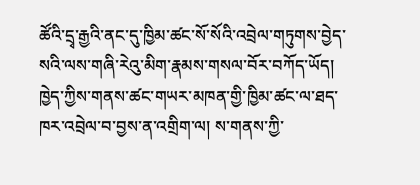ཚོའི་དྲྭ་རྒྱའི་ནང་དུ་ཁྱིམ་ཚང་སོ་སོའི་འབྲེལ་གཏུགས་བྱེད་སའི་ལས་གཞི་རེའུ་མིག་རྣམས་གསལ་བོར་བཀོད་ཡོད། ཁྱེད་ཀྱིས་གནས་ཚང་གཡར་མཁན་གྱི་ཁྱིམ་ཚང་ལ་ཐད་ཁར་འབྲེལ་བ་བྱས་ན་འགྲིག་ལ། ས་གནས་ཀྱི་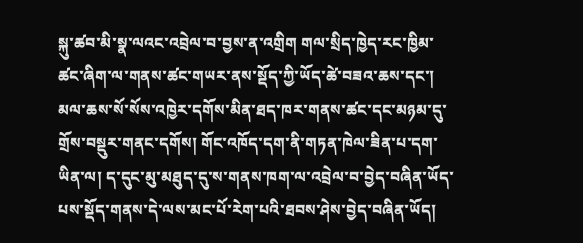སྐུ་ཚབ་མི་སྣ་ལའང་འབྲེལ་བ་བྱས་ན་འགྲིག གལ་སྲིད་ཁྱེད་རང་ཁྱིམ་ཚང་ཞིག་ལ་གནས་ཚང་གཡར་ནས་སྡོད་ཀྱི་ཡོད་ཚེ་བཟའ་ཆས་དང་། མལ་ཆས་སོ་སོས་འཁྱེར་དགོས་མིན་ཐད་ཁར་གནས་ཚང་དང་མཉམ་དུ་གྲོས་བསྡུར་གནང་དགོས། གོང་འཁོད་དག་ནི་གཏན་ཁེལ་ཟིན་པ་དག་ཡིན་ལ། ད་དུང་མུ་མཐུད་དུ་ས་གནས་ཁག་ལ་འབྲེལ་བ་བྱེད་བཞིན་ཡོད་པས་སྡོད་གནས་དེ་ལས་མང་པོ་རེག་པའི་ཐབས་ཤེས་བྱེད་བཞིན་ཡོད།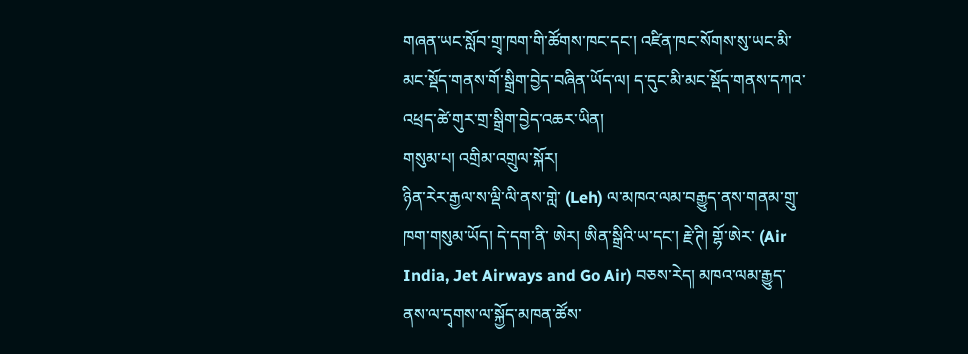གཞན་ཡང་སློབ་གྲྭ་ཁག་གི་ཚོགས་ཁང་དང་། འཛིན་ཁང་སོགས་སུ་ཡང་མི་མང་སྡོད་གནས་གོ་སྒྲིག་བྱེད་བཞིན་ཡོད་ལ། ད་དུང་མི་མང་སྡོད་གནས་དཀའ་འཕྲད་ཚེ་གུར་གྲ་སྒྲིག་བྱེད་འཆར་ཡིན།
གསུམ་པ། འགྲིམ་འགྲུལ་སྐོར།
ཉིན་རེར་རྒྱལ་ས་ལྡི་ལི་ནས་གླེ་ (Leh) ལ་མཁའ་ལམ་བརྒྱུད་ནས་གནམ་གྲུ་ཁག་གསུམ་ཡོད། དེ་དག་ནི་ ཨེར། ཨིན་སྒྲིའི་ཡ་དང་། རྗེ་ཊི། གྷོ་ཨེར་ (Air India, Jet Airways and Go Air) བཅས་རེད། མཁའ་ལམ་རྒྱུད་ནས་ལ་དྭགས་ལ་སྐྱོད་མཁན་ཚོས་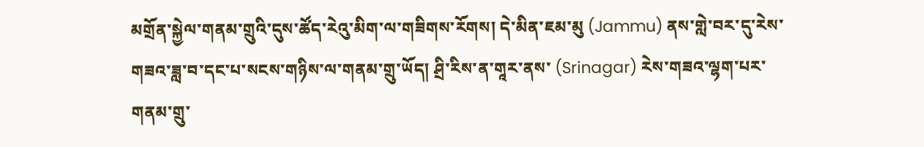མགྲོན་སྐྱེལ་གནམ་གྲུའི་དུས་ཚོད་རེའུ་མིག་ལ་གཟིགས་རོགས། དེ་མིན་ཇམ་མུ (Jammu) ནས་གླེ་བར་དུ་རེས་གཟའ་ཟླ་བ་དང་པ་སངས་གཉིས་ལ་གནམ་གྲུ་ཡོད། ཤྲི་རིས་ན་གཱར་ནས་ (Srinagar) རེས་གཟའ་ལྷག་པར་གནམ་གྲུ་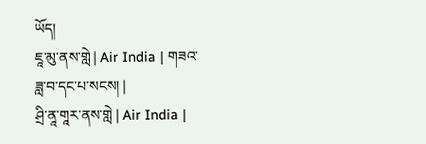ཡོད།
ཇཱ་མུ་ནས་གླེ | Air India | གཟའ་ཟླ་བ་དང་པ་སངས། |
ཤྲི་ནཱ་གཱར་ནས་གླེ | Air India |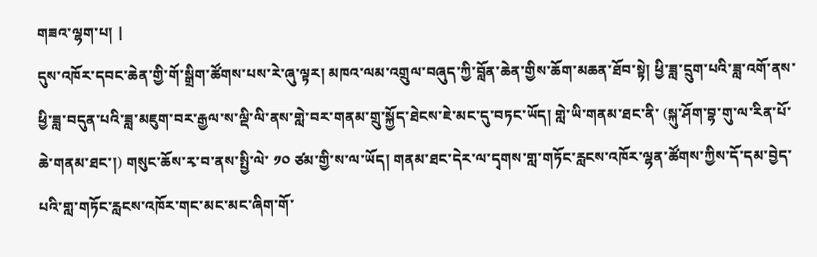གཟའ་ལྷག་པ། |
དུས་འཁོར་དབང་ཆེན་གྱི་གོ་སྒྲིག་ཚོགས་པས་རེ་ཞུ་ལྟར། མཁའ་ལམ་འགྲུལ་བཞུད་ཀྱི་བློན་ཆེན་གྱིས་ཆོག་མཆན་ཐོབ་སྟེ། ཕྱི་ཟླ་དྲུག་པའི་ཟླ་འགོ་ནས་ཕྱི་ཟླ་བདུན་པའི་ཟླ་མཇུག་བར་རྒྱལ་ས་ལྡི་ལི་ནས་གླེ་བར་གནམ་གྲུ་སྐྱོད་ཐེངས་ཇེ་མང་དུ་བཏང་ཡོད། གླེ་ཡི་གནམ་ཐང་ནི་ (སྐུ་ཤོག་བྷ་གུ་ལ་རིན་པོ་ཆེ་གནམ་ཐང་།) གསུང་ཆོས་རྭ་བ་ནས་སྤྱི་ལེ་ ༡༠ ཙམ་གྱི་ས་ལ་ཡོད། གནམ་ཐང་དེར་ལ་དྭགས་གླ་གཏོང་རླངས་འཁོར་ལྷན་ཚོགས་ཀྱིས་དོ་དམ་བྱེད་པའི་གླ་གཏོང་རླངས་འཁོར་གང་མང་མང་ཞིག་གོ་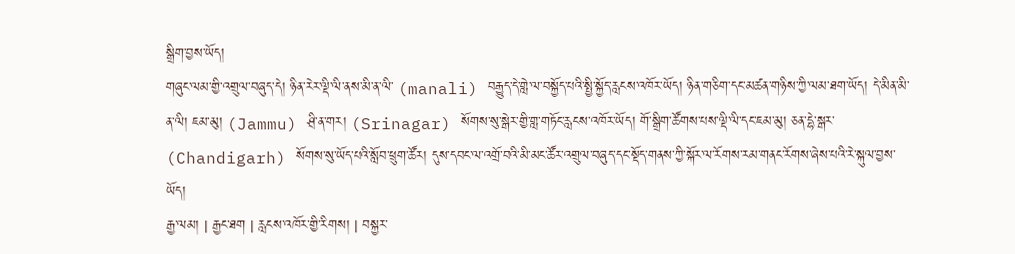སྒྲིག་བྱས་ཡོད།
གཞུང་ལམ་གྱི་འགྲུལ་བཞུད་དེ། ཉིན་རེར་ལྡི་ལི་ནས་མི་ན་ལི་ (manali) བརྒྱུད་དེ་གླེ་ལ་བསྐྱོད་པའི་སྤྱི་སྐྱོད་རླངས་འཁོར་ཡོད། ཉིན་གཅིག་དང་མཚན་གཉིས་ཀྱི་ལམ་ཐག་ཡོད། དེ་མིན་མི་ན་ལི། ཇམ་མུ། (Jammu) ཤྲི་ན་གར། (Srinagar) སོགས་སུ་སྒེར་གྱི་གླ་གཏོང་རླངས་འཁོར་ཡོད། གོ་སྒྲིག་ཚོགས་པས་ལྡི་ལི་དང་ཇམ་མུ། ཅན་དྷེ་སྒར་ (Chandigarh) སོགས་སུ་ཡོད་པའི་སློབ་ཕྲུག་ཚོར། དུས་དབང་ལ་འགྲོ་བའི་མི་མང་ཚོར་འགྲུལ་བཞུད་དང་སྡོད་གནས་ཀྱི་སྐོར་ལ་རོགས་རམ་གནང་རོགས་ཞེས་པའི་རེ་སྐུལ་བྱས་ཡོད།
རྒྱ་ལམ། | རྒྱང་ཐག | རླངས་འཁོར་གྱི་རིགས། | བསྐྱར་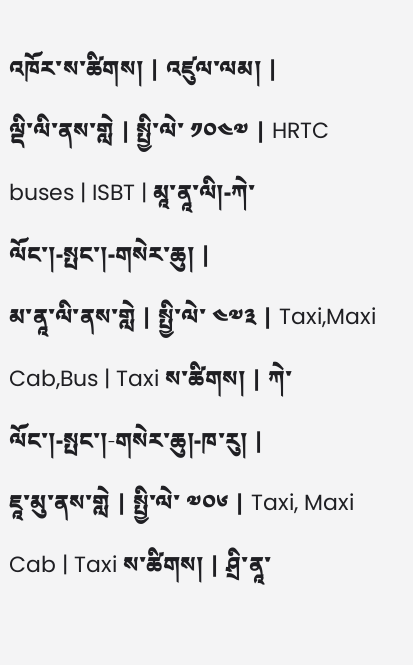འཁོར་ས་ཚིགས། | འཛུལ་ལམ། |
ལྡི་ལི་ནས་གླེ | སྤྱི་ལེ་ ༡༠༤༧ | HRTC buses | ISBT | མཱ་ནཱ་ལི།-ཀེ་ལོང་།-སྤང་།-གསེར་ཆུ། |
མ་ནཱ་ལི་ནས་གླེ | སྤྱི་ལེ་ ༤༧༣ | Taxi,Maxi Cab,Bus | Taxi ས་ཚིགས། | ཀེ་ལོང་།-སྤང་།‑གསེར་ཆུ།-ཁ་རུ། |
ཇཱ་མུ་ནས་གླེ | སྤྱི་ལེ་ ༧༠༦ | Taxi, Maxi Cab | Taxi ས་ཚིགས། | ཤྲི་ནཱ་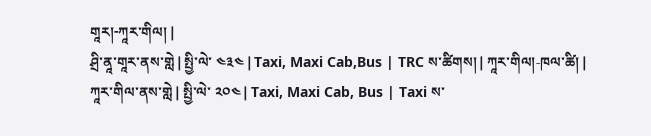གཱར།-ཀཱར་གིལ། |
ཤྲི་ནཱ་གཱར་ནས་གླེ | སྤྱི་ལེ་ ༤༣༤ | Taxi, Maxi Cab,Bus | TRC ས་ཚིགས། | ཀཱར་གིལ།‑ཁལ་ཚི། |
ཀཱར་གིལ་ནས་གླེ | སྤྱི་ལེ་ ༢༠༤ | Taxi, Maxi Cab, Bus | Taxi ས་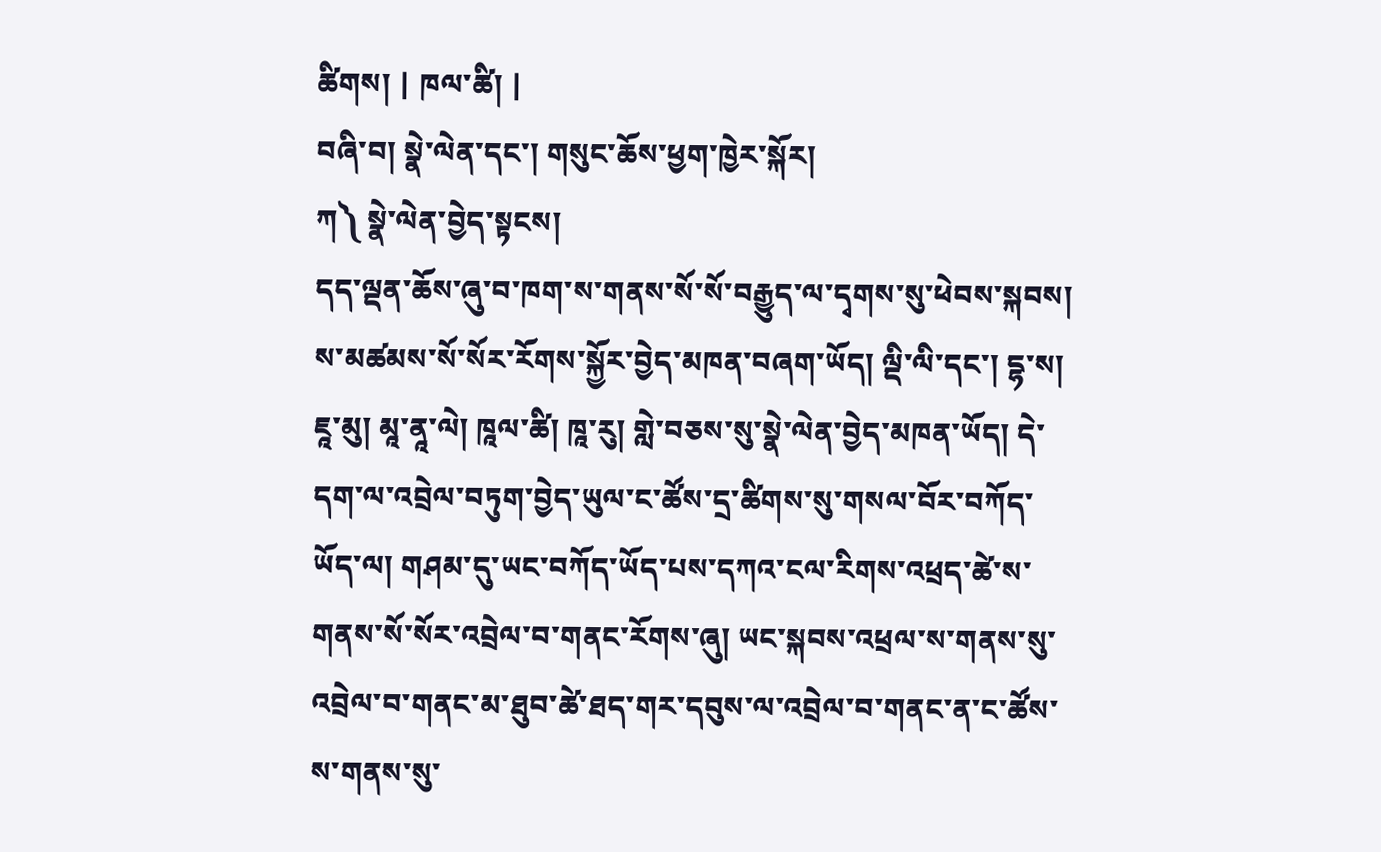ཚིགས། | ཁལ་ཚི། |
བཞི་བ། སྣེ་ལེན་དང་། གསུང་ཆོས་ཕྱག་ཁྱེར་སྐོར།
ཀ༽ སྣེ་ལེན་བྱེད་སྟངས།
དད་ལྡན་ཆོས་ཞུ་བ་ཁག་ས་གནས་སོ་སོ་བརྒྱུད་ལ་དྭགས་སུ་ཕེབས་སྐབས། ས་མཚམས་སོ་སོར་རོགས་སྐྱོར་བྱེད་མཁན་བཞག་ཡོད། ལྡི་ལི་དང་། དྷ་ས། ཇཱ་མུ། མཱ་ནཱ་ལེ། ཁཱལ་ཚི། ཁཱ་རུ། གླེ་བཅས་སུ་སྣེ་ལེན་བྱེད་མཁན་ཡོད། དེ་དག་ལ་འབྲེལ་བཏུག་བྱེད་ཡུལ་ང་ཚོས་དྲ་ཚིགས་སུ་གསལ་བོར་བཀོད་ཡོད་ལ། གཤམ་དུ་ཡང་བཀོད་ཡོད་པས་དཀའ་ངལ་རིགས་འཕྲད་ཚེ་ས་གནས་སོ་སོར་འབྲེལ་བ་གནང་རོགས་ཞུ། ཡང་སྐབས་འཕྲལ་ས་གནས་སུ་འབྲེལ་བ་གནང་མ་ཐུབ་ཚེ་ཐད་གར་དབུས་ལ་འབྲེལ་བ་གནང་ན་ང་ཚོས་ས་གནས་སུ་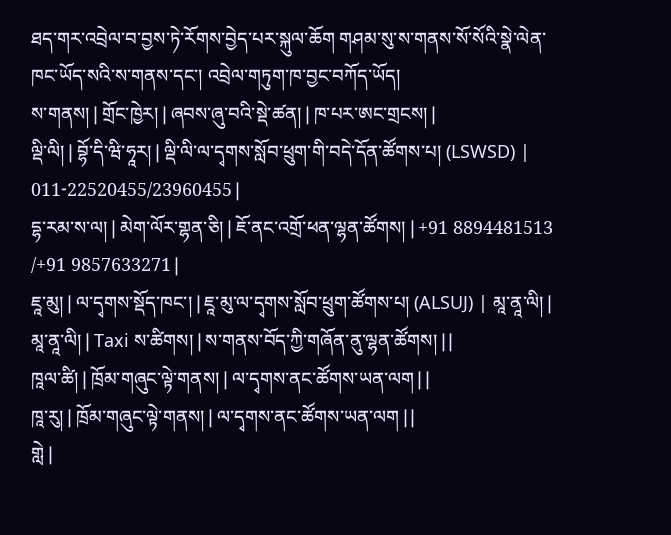ཐད་གར་འབྲེལ་བ་བྱས་ཏེ་རོགས་བྱེད་པར་སྐུལ་ཆོག གཤམ་སུ་ས་གནས་སོ་སོའི་སྣེ་ལེན་ཁང་ཡོད་སའི་ས་གནས་དང་། འབྲེལ་གཏུག་ཁ་བྱང་བཀོད་ཡོད།
ས་གནས། | གྲོང་ཁྱེར། | ཞབས་ཞུ་བའི་སྡེ་ཚན། | ཁ་པར་ཨང་གྲངས། |
ལྡི་ལི། | བྷོ་དི་ཝི་ཧཱར། | ལྡི་ལི་ལ་དྭགས་སློབ་ཕྲུག་གི་བདེ་དོན་ཚོགས་པ། (LSWSD) | 011-22520455/23960455 |
དྷ་རམ་ས་ལ། | མེག་ལོར་གྷན་ཅི། | ཇོ་ནང་འགྲོ་ཕན་ལྷན་ཚོགས། | +91 8894481513 /+91 9857633271 |
ཇཱ་མུ། | ལ་དྭགས་སྡོད་ཁང་། | ཇཱ་མུ་ལ་དྭགས་སློབ་ཕྲུག་ཚོགས་པ། (ALSUJ) | མཱ་ནཱ་ལི། |
མཱ་ནཱ་ལི། | Taxi ས་ཚིགས། | ས་གནས་བོད་ཀྱི་གཞོན་ནུ་ལྷན་ཚོགས། | |
ཁཱལ་ཚི། | ཁྲོམ་གཞུང་ལྟེ་གནས། | ལ་དྭགས་ནང་ཚོགས་ཡན་ལག | |
ཁཱ་རུ། | ཁྲོམ་གཞུང་ལྟེ་གནས། | ལ་དྭགས་ནང་ཚོགས་ཡན་ལག | |
གླེ |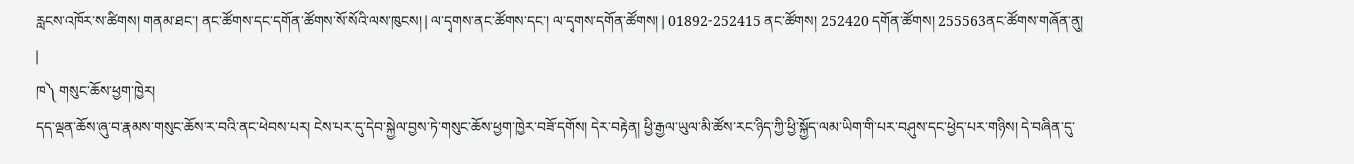རླངས་འཁོར་ས་ཚིགས། གནམ་ཐང་། ནང་ཚོགས་དང་དགོན་ཚོགས་སོ་སོའི་ལས་ཁུངས། | ལ་དྭགས་ནང་ཚོགས་དང་། ལ་དྭགས་དགོན་ཚོགས། | 01892-252415 ནང་ཚོགས། 252420 དགོན་ཚོགས། 255563ནང་ཚོགས་གཞོན་ནུ། |
ཁ༽ གསུང་ཆོས་ཕྱག་ཁྱེར།
དད་ལྡན་ཆོས་ཞུ་བ་རྣམས་གསུང་ཆོས་ར་བའི་ནང་ཕེབས་པར། ངེས་པར་དུ་དེབ་སྐྱེལ་བྱས་ཏེ་གསུང་ཆོས་ཕྱག་ཁྱེར་བཟོ་དགོས། དེར་བརྟེན། ཕྱི་རྒྱལ་ཡུལ་མི་ཚོས་རང་ཉིད་ཀྱི་ཕྱི་སྐྱོད་ལམ་ཡིག་གི་པར་བཤུས་དང་ཕྱེད་པར་གཉིས། དེ་བཞིན་དུ་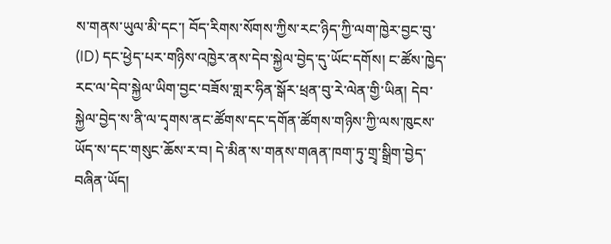ས་གནས་ཡུལ་མི་དང་། བོད་རིགས་སོགས་ཀྱིས་རང་ཉིད་ཀྱི་ལག་ཁྱེར་བྱང་བུ་ (ID) དང་ཕྱེད་པར་གཉིས་འཁྱེར་ནས་དེབ་སྐྱེལ་བྱེད་དུ་ཡོང་དགོས། ང་ཚོས་ཁྱེད་རང་ལ་དེབ་སྐྱེལ་ཡིག་བྱང་བཟོས་གླར་ཧིན་སྒོར་ཕྲན་བུ་རེ་ལེན་གྱི་ཡིན། དེབ་སྐྱེལ་བྱེད་ས་ནི་ལ་དྭགས་ནང་ཚོགས་དང་དགོན་ཚོགས་གཉིས་ཀྱི་ལས་ཁུངས་ཡོད་ས་དང་གསུང་ཆོས་ར་བ། དེ་མིན་ས་གནས་གཞན་ཁག་ཏུ་གྲྭ་སྒྲིག་བྱེད་བཞིན་ཡོད།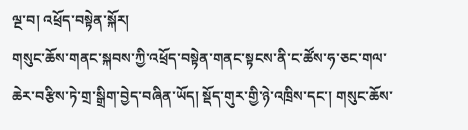ལྔ་བ། འཕྲོད་བསྟེན་སྐོར།
གསུང་ཆོས་གནང་སྐབས་ཀྱི་འཕྲོད་བསྟེན་གནང་སྟངས་ནི་ང་ཚོས་ཧ་ཅང་གལ་ཆེར་བརྩིས་ཏེ་གྲ་སྒྲིག་བྱེད་བཞིན་ཡོད། སྡོད་གུར་གྱི་ཉེ་འཁྲིས་དང་། གསུང་ཆོས་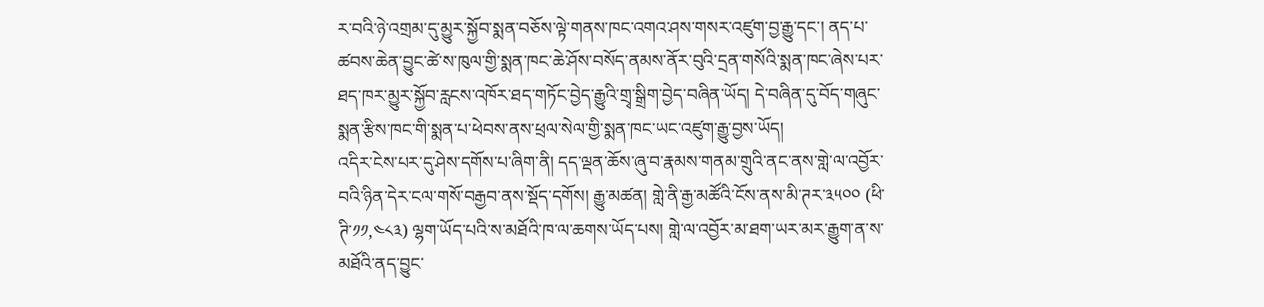ར་བའི་ཉེ་འགྲམ་དུ་མྱུར་སྐྱོབ་སྨན་བཅོས་ལྟེ་གནས་ཁང་འགའ་ཤས་གསར་འཛུག་བྱ་རྒྱུ་དང་། ནད་པ་ཚབས་ཆེན་བྱུང་ཚེ་ས་ཁུལ་གྱི་སྨན་ཁང་ཆེ་ཤོས་བསོད་ནམས་ནོར་བུའི་དྲན་གསོའི་སྨན་ཁང་ཞེས་པར་ཐད་ཁར་མྱུར་སྐྱོབ་རླངས་འཁོར་ཐད་གཏོང་བྱེད་རྒྱུའི་གྲྭ་སྒྲིག་བྱེད་བཞིན་ཡོད། དེ་བཞིན་དུ་བོད་གཞུང་སྨན་རྩིས་ཁང་གི་སྨན་པ་ཕེབས་ནས་ཕྲལ་སེལ་གྱི་སྨན་ཁང་ཡང་འཛུག་རྒྱུ་བྱས་ཡོད།
འདིར་ངེས་པར་དུ་ཤེས་དགོས་པ་ཞིག་ནི། དད་ལྡན་ཆོས་ཞུ་བ་རྣམས་གནམ་གྲུའི་ནང་ནས་གླེ་ལ་འབྱོར་བའི་ཉིན་དེར་ངལ་གསོ་བརྒྱབ་ནས་སྡོད་དགོས། རྒྱུ་མཚན། གླེ་ནི་རྒྱ་མཚོའི་ངོས་ནས་མི་ཊར་༣༥༠༠ (ཕི་ཊི་༡༡,༤༨༣) ལྷག་ཡོད་པའི་ས་མཐོའི་ཁ་ལ་ཆགས་ཡོད་པས། གླེ་ལ་འབྱོར་མ་ཐག་ཡར་མར་རྒྱུག་ན་ས་མཐོའི་ནད་བྱུང་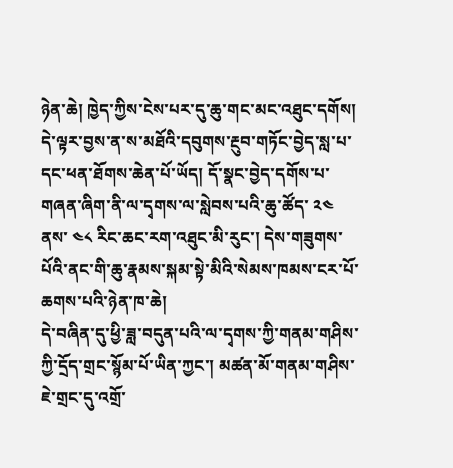ཉེན་ཆེ། ཁྱེད་ཀྱིས་ངེས་པར་དུ་ཆུ་གང་མང་འཐུང་དགོས། དེ་ལྟར་བྱས་ན་ས་མཐོའི་དབུགས་རྔུབ་གཏོང་བྱེད་སླ་པ་དང་ཕན་ཐོགས་ཆེན་པོ་ཡོད། དོ་སྣང་བྱེད་དགོས་པ་གཞན་ཞིག་ནི་ལ་དྭགས་ལ་སླེབས་པའི་ཆུ་ཚོད་ ༢༤ ནས་ ༤༨ རིང་ཆང་རག་འཐུང་མི་རུང་། དེས་གཟུགས་པོའི་ནང་གི་ཆུ་རྣམས་སྐམ་སྟེ་མིའི་སེམས་ཁམས་ངར་པོ་ཆགས་པའི་ཉེན་ཁ་ཆེ།
དེ་བཞིན་དུ་ཕྱི་ཟླ་བདུན་པའི་ལ་དྭགས་ཀྱི་གནམ་གཤིས་ཀྱི་དྲོད་གྲང་སྙོམ་པོ་ཡིན་ཀྱང་། མཚན་མོ་གནམ་གཤིས་ཇེ་གྲང་དུ་འགྲོ་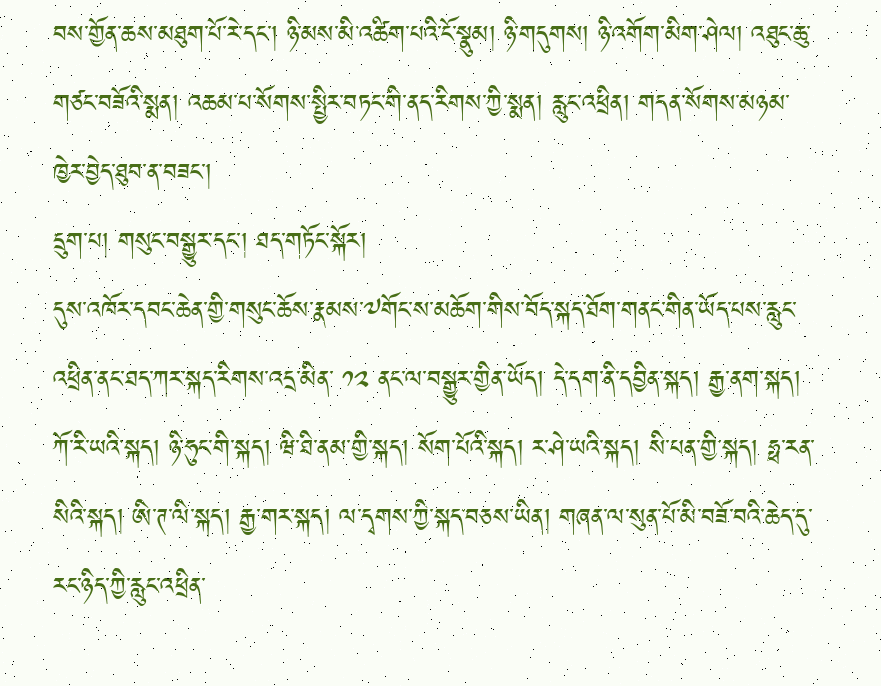བས་གྱོན་ཆས་མཐུག་པོ་རེ་དང་། ཉི་མས་མི་འཚིག་པའི་ངོ་སྣུམ། ཉི་གདུགས། ཉི་འགོག་མིག་ཤེལ། འཐུང་ཆུ་གཙང་བཟོའི་སྨན། འཆམ་པ་སོགས་སྤྱིར་བཏང་གི་ནད་རིགས་ཀྱི་སྨན། རླུང་འཕྲིན། གདན་སོགས་མཉམ་ཁྱེར་བྱེད་ཐུབ་ན་བཟང་།
དྲུག་པ། གསུང་བསྒྱུར་དང་། ཐད་གཏོང་སྐོར།
དུས་འཁོར་དབང་ཆེན་གྱི་གསུང་ཆོས་རྣམས་༧གོང་ས་མཆོག་གིས་བོད་སྐད་ཐོག་གནང་གིན་ཡོད་པས་རླུང་འཕྲིན་ནང་ཐད་ཀར་སྐད་རིགས་འདྲ་མིན་ ༡༢ ནང་ལ་བསྒྱུར་གྱིན་ཡོད། དེ་དག་ནི་དབྱིན་སྐད། རྒྱ་ནག་སྐད། ཀོ་རི་ཡའི་སྐད། ཉི་ཧུང་གི་སྐད། ཝི་ཐི་ནམ་གྱི་སྐད། སོག་པོའི་སྐད། ར་ཤེ་ཡའི་སྐད། སི་པན་གྱི་སྐད། ཧྥ་རན་སིའི་སྐད། ཨི་ཊ་ལི་སྐད། རྒྱ་གར་སྐད། ལ་དྭགས་ཀྱི་སྐད་བཅས་ཡིན། གཞན་ལ་སུན་པོ་མི་བཟོ་བའི་ཆེད་དུ་རང་ཉིད་ཀྱི་རླུང་འཕྲིན་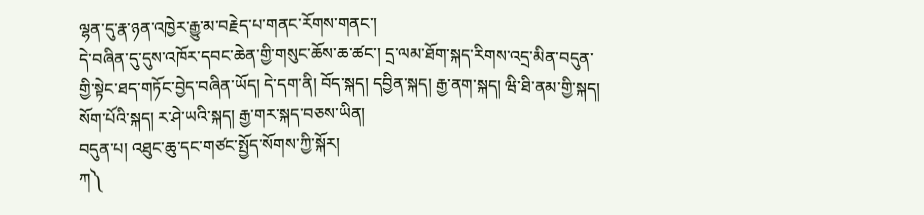ལྷན་དུ་རྣ་ཉན་འཁྱེར་རྒྱུ་མ་བརྗེད་པ་གནང་རོགས་གནང་།
དེ་བཞིན་དུ་དུས་འཁོར་དབང་ཆེན་གྱི་གསུང་ཆོས་ཆ་ཚང་། དྲ་ལམ་ཐོག་སྐད་རིགས་འདྲ་མིན་བདུན་གྱི་སྟེང་ཐད་གཏོང་བྱེད་བཞིན་ཡོད། དེ་དག་ནི། བོད་སྐད། དབྱིན་སྐད། རྒྱ་ནག་སྐད། ཝི་ཐི་ནམ་གྱི་སྐད། སོག་པོའི་སྐད། ར་ཤེ་ཡའི་སྐད། རྒྱ་གར་སྐད་བཅས་ཡིན།
བདུན་པ། འཐུང་ཆུ་དང་གཙང་སྤྱོད་སོགས་ཀྱི་སྐོར།
ཀ༽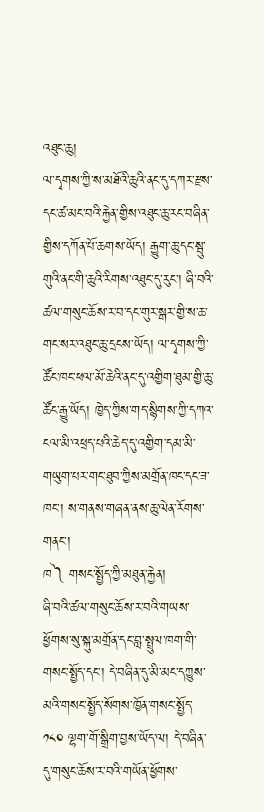འཐུང་ཆུ།
ལ་དྭགས་ཀྱི་ས་མཐོའི་ཆུའི་ནང་དུ་དཀར་རྫས་དང་ཚ་མང་བའི་རྐྱེན་གྱིས་འཐུང་ཆུ་རང་བཞིན་གྱིས་དཀོན་པོ་ཆགས་ཡོད། རྒྱུག་ཆུ་དང་སྦུ་གུའི་ནང་གི་ཆུའི་རིགས་འཐུང་དུ་རུང་། ཞི་བའི་ཚལ་གསུང་ཆོས་ར་བ་དང་གུར་སྒར་གྱི་ས་ཆ་གང་སར་འཐུང་ཆུ་དྲངས་ཡོད། ལ་དྭགས་ཀྱི་ཚོང་ཁང་ཕལ་མོ་ཆེའི་ནང་དུ་འགྱིག་ཐུམ་གྱི་ཆུ་ཚོང་རྒྱུ་ཡོད། ཁྱེད་ཀྱིས་གད་སྙིགས་ཀྱི་དཀའ་ངལ་མི་འཕྲད་པའི་ཆེད་དུ་འགྱིག་དམ་མི་གཡུག་པར་གང་ཐུབ་ཀྱིས་མགྲོན་ཁང་དང་ཟ་ཁང་། ས་གནས་གཞན་ནས་ཆུ་ལེན་རོགས་གནང་།
ཁ༽ གསང་སྤྱོད་ཀྱི་མཐུན་རྐྱེན།
ཞི་བའི་ཚལ་གསུང་ཆོས་ར་བའི་གཡས་ཕྱོགས་སུ་སྐུ་མགྲོན་དང་བླ་སྤྲུལ་ཁག་གི་གསང་སྤྱོད་དང་། དེ་བཞིན་དུ་མི་མང་དཀྱུས་མའི་གསང་སྤྱོད་སོགས་ཁྱོན་གསང་སྤྱོད་ ༡༨༠ ལྷག་གོ་སྒྲིག་བྱས་ཡོད་ལ། དེ་བཞིན་དུ་གསུང་ཆོས་ར་བའི་གཡོན་ཕྱོགས་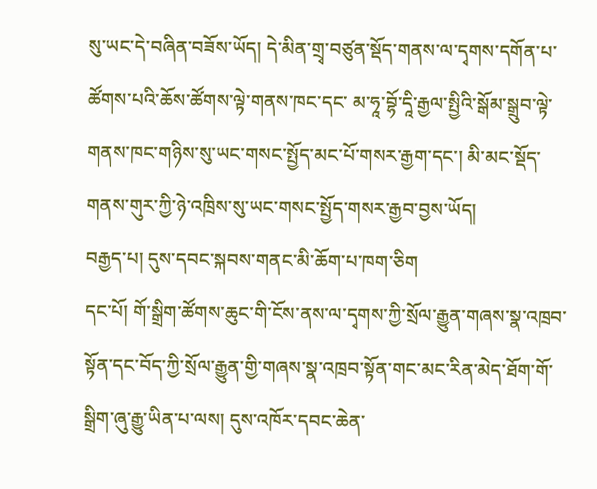སུ་ཡང་དེ་བཞིན་བཟོས་ཡོད། དེ་མིན་གྲྭ་བཙུན་སྡོད་གནས་ལ་དྭགས་དགོན་པ་ཚོགས་པའི་ཆོས་ཚོགས་ལྟེ་གནས་ཁང་དང་ མ་ཧཱ་བྷོ་དཱི་རྒྱལ་སྤྱིའི་སྒོམ་སྒྲུབ་ལྟེ་གནས་ཁང་གཉིས་སུ་ཡང་གསང་སྤྱོད་མང་པོ་གསར་རྒྱག་དང་། མི་མང་སྡོད་གནས་གུར་ཀྱི་ཉེ་འཁྲིས་སུ་ཡང་གསང་སྤྱོད་གསར་རྒྱབ་བྱས་ཡོད།
བརྒྱད་པ། དུས་དབང་སྐབས་གནང་མི་ཆོག་པ་ཁག་ཅིག
དང་པོ། གོ་སྒྲིག་ཚོགས་ཆུང་གི་ངོས་ནས་ལ་དྭགས་ཀྱི་སྲོལ་རྒྱུན་གཞས་སྣ་འཁྲབ་སྟོན་དང་བོད་ཀྱི་སྲོལ་རྒྱུན་གྱི་གཞས་སྣ་འཁྲབ་སྟོན་གང་མང་རིན་མེད་ཐོག་གོ་སྒྲིག་ཞུ་རྒྱུ་ཡིན་པ་ལས། དུས་འཁོར་དབང་ཆེན་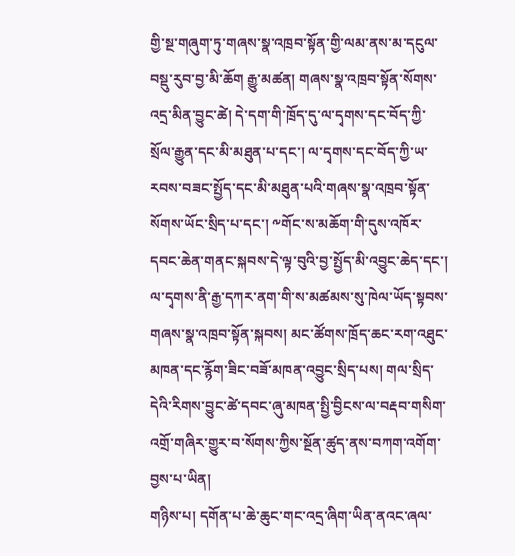གྱི་སྔ་གཞུག་ཏུ་གཞས་སྣ་འཁྲབ་སྟོན་གྱི་ལམ་ནས་མ་དངུལ་བསྡུ་རུབ་བྱ་མི་ཆོག རྒྱུ་མཚན། གཞས་སྣ་འཁྲབ་སྟོན་སོགས་འདྲ་མིན་བྱུང་ཚེ། དེ་དག་གི་ཁྲོད་དུ་ལ་དྭགས་དང་བོད་ཀྱི་སྲོལ་རྒྱུན་དང་མི་མཐུན་པ་དང་། ལ་དྭགས་དང་བོད་ཀྱི་ཡ་རབས་བཟང་སྤྱོད་དང་མི་མཐུན་པའི་གཞས་སྣ་འཁྲབ་སྟོན་སོགས་ཡོང་སྲིད་པ་དང་། ༸གོང་ས་མཆོག་གི་དུས་འཁོར་དབང་ཆེན་གནང་སྐབས་དེ་ལྟ་བུའི་བྱ་སྤྱོད་མི་འབྱུང་ཆེད་དང་། ལ་དྭགས་ནི་རྒྱ་དཀར་ནག་གི་ས་མཚམས་སུ་ཁེལ་ཡོད་སྟབས་གཞས་སྣ་འཁྲབ་སྟོན་སྐབས། མང་ཚོགས་ཁྲོད་ཆང་རག་འཐུང་མཁན་དང་རྙོག་ཟིང་བཟོ་མཁན་འབྱུང་སྲིད་པས། གལ་སྲིད་དེའི་རིགས་བྱུང་ཚེ་དབང་ཞུ་མཁན་སྤྱི་བྱིངས་ལ་བརྡབ་གསིག་འགྲོ་གཞིར་གྱུར་བ་སོགས་ཀྱིས་སྔོན་ཚུད་ནས་བཀག་འགོག་བྱས་པ་ཡིན།
གཉིས་པ། དགོན་པ་ཆེ་ཆུང་གང་འདྲ་ཞིག་ཡིན་ནའང་ཞལ་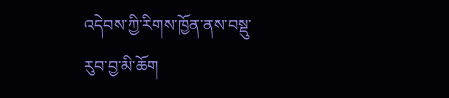འདེབས་ཀྱི་རིགས་ཁྱོན་ནས་བསྡུ་རུབ་བྱ་མི་ཆོག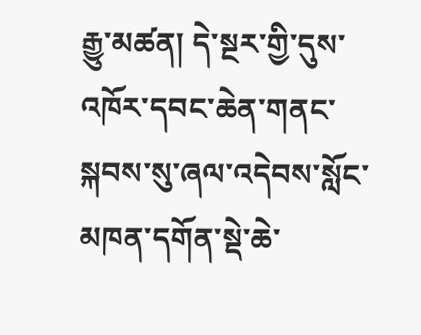རྒྱུ་མཚན། དེ་སྔར་གྱི་དུས་འཁོར་དབང་ཆེན་གནང་སྐབས་སུ་ཞལ་འདེབས་སློང་མཁན་དགོན་སྡེ་ཆེ་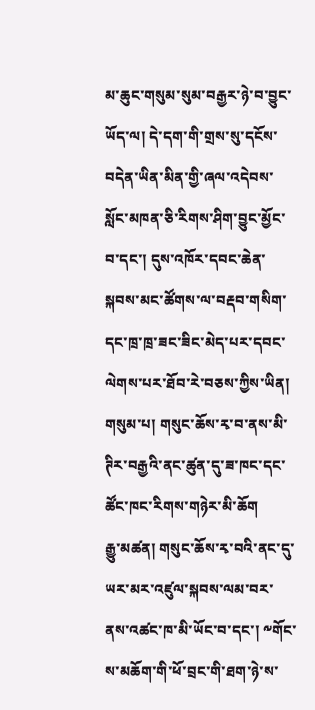མ་ཆུང་གསུམ་སུམ་བརྒྱར་ཉེ་བ་བྱུང་ཡོད་ལ། དེ་དག་གི་གྲས་སུ་དངོས་བདེན་ཡིན་མིན་གྱི་ཞལ་འདེབས་སློང་མཁན་ཅི་རིགས་ཤིག་བྱུང་མྱོང་བ་དང་། དུས་འཁོར་དབང་ཆེན་སྐབས་མང་ཚོགས་ལ་བརྡབ་གསིག་དང་ཁྲ་ཁྲ་ཟང་ཟིང་མེད་པར་དབང་ལེགས་པར་ཐོབ་རེ་བཅས་ཀྱིས་ཡིན།
གསུམ་པ། གསུང་ཆོས་རྭ་བ་ནས་མི་ཊིར་བརྒྱའི་ནང་ཚུན་དུ་ཟ་ཁང་དང་ཚོང་ཁང་རིགས་གཉེར་མི་ཆོག
རྒྱུ་མཚན། གསུང་ཆོས་རྭ་བའི་ནང་དུ་ཡར་མར་འཛུལ་སྐབས་ལམ་བར་ནས་འཚང་ཁ་མི་ཡོང་བ་དང་། ༸གོང་ས་མཆོག་གི་ཕོ་བྲང་གི་ཐག་ཉེ་ས་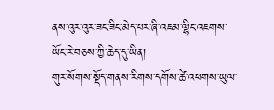ནས་འུར་འུར་ཟང་ཟིང་མེད་པར་ཞི་འཇམ་ལྷིང་འཇགས་ཡོང་རེ་བཅས་ཀྱི་ཆེད་དུ་ཡིན།
གུར་སོགས་སྡོད་གནས་རིགས་དགོས་ཚེ་འཕགས་ཡུལ་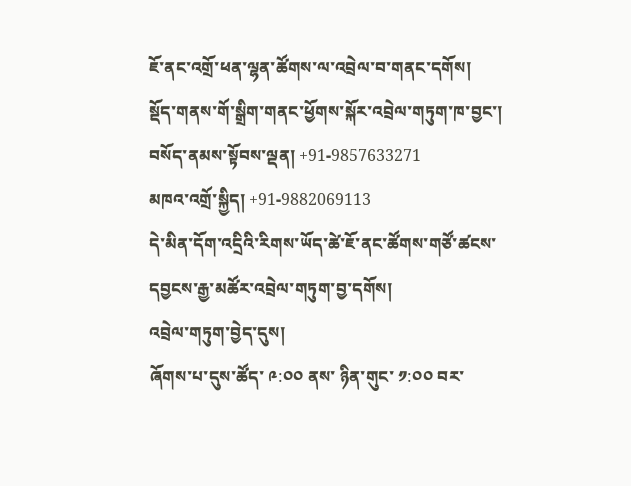ཇོ་ནང་འགྲོ་ཕན་ལྷན་ཚོགས་ལ་འབྲེལ་བ་གནང་དགོས།
སྡོད་གནས་གོ་སྒྲིག་གནང་ཕྱོགས་སྐོར་འབྲེལ་གཏུག་ཁ་བྱང་།
བསོད་ནམས་སྟོབས་ལྡན། +91-9857633271
མཁའ་འགྲོ་སྐྱིད། +91-9882069113
དེ་མིན་དོག་འདྲིའི་རིགས་ཡོད་ཚེ་ཇོ་ནང་ཚོགས་གཙོ་ཚངས་དབྱངས་རྒྱ་མཚོར་འབྲེལ་གཏུག་བྱ་དགོས།
འབྲེལ་གཏུག་བྱེད་དུས།
ཞོགས་པ་དུས་ཚོད་ ༩:༠༠ ནས་ ཉིན་གུང་ ༡:༠༠ བར་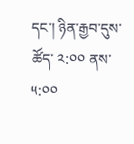དང་། ཉིན་རྒྱབ་དུས་ཚོད་ ༢:༠༠ ནས་ ༥:༠༠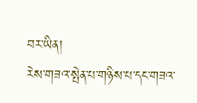བར་ཡིན།
རེས་གཟའ་སྤེན་པ་གཉིས་པ་དང་གཟའ་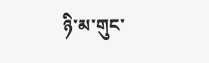ཉི་མ་གུང་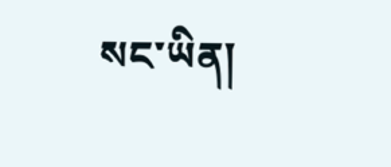སང་ཡིན།